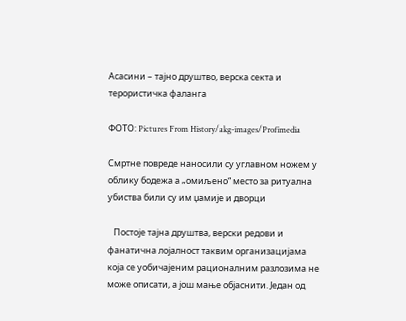Асасини – тајно друштво, верска секта и терористичка фаланга

ФОТО: Pictures From History/akg-images/Profimedia

Смртне повреде наносили су углавном ножем у облику бодежа а „омиљено“ место за ритуална убиства били су им џамије и дворци

   Постоје тајна друштва, верски редови и фанатична лојалност таквим организацијама која се уобичајеним рационалним разлозима не може описати, а још мање објаснити. Један од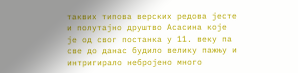таквих типова верских редова јесте и полутајно друштво Асасина које је од свог постанка у 11. веку па све до данас будило велику пажњу и интригирало небројено много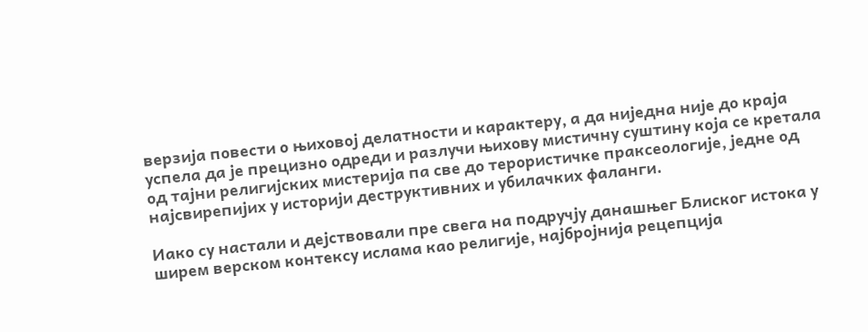верзија повести о њиховој делатности и карактеру, а да ниједна није до краја успела да је прецизно одреди и разлучи њихову мистичну суштину која се кретала од тајни религијских мистерија па све до терористичке праксеологије, једне од најсвирепијих у историји деструктивних и убилачких фаланги.

Иако су настали и дејствовали пре свега на подручју данашњег Блиског истока у ширем верском контексу ислама као религије, најбројнија рецепција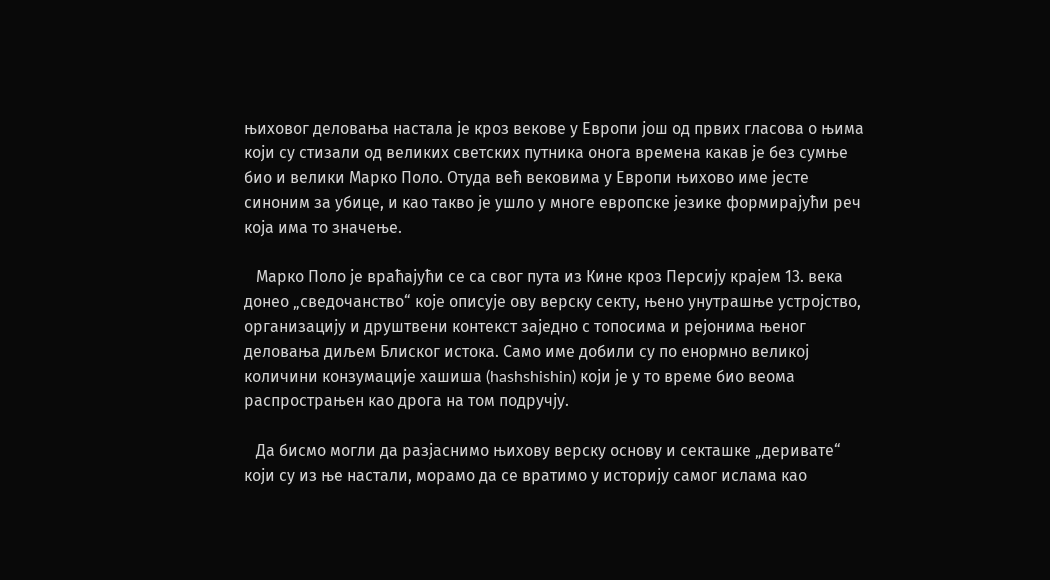њиховог деловања настала је кроз векове у Европи још од првих гласова о њима који су стизали од великих светских путника онога времена какав је без сумње био и велики Марко Поло. Отуда већ вековима у Европи њихово име јесте синоним за убице, и као такво је ушло у многе европске језике формирајући реч која има то значење.

   Марко Поло је враћајући се са свог пута из Кине кроз Персију крајем 13. века донео „сведочанство“ које описује ову верску секту, њено унутрашње устројство, организацију и друштвени контекст заједно с топосима и рејонима њеног деловања диљем Блиског истока. Само име добили су по енормно великој количини конзумације хашиша (hashshishin) који је у то време био веома распрострањен као дрога на том подручју.

   Да бисмо могли да разјаснимо њихову верску основу и секташке „деривате“ који су из ње настали, морамо да се вратимо у историју самог ислама као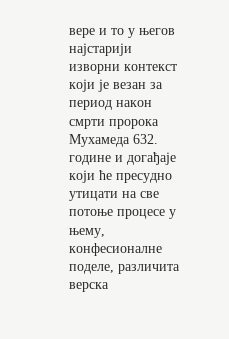вере и то у његов најстарији изворни контекст који је везан за период након смрти пророка Мухамеда 632. године и догађаје који ће пресудно утицати на све потоње процесе у њему, конфесионалне поделе, различита верска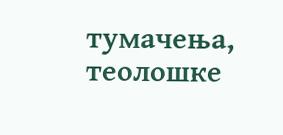тумачења, теолошке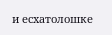и есхатолошке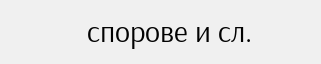спорове и сл.